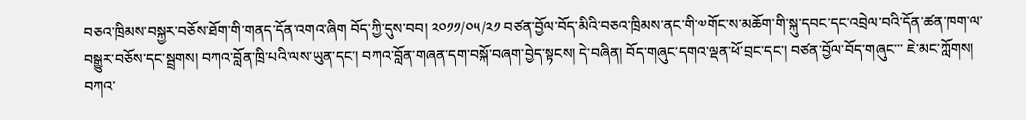བཅའ་ཁྲིམས་བསྐྱར་བཅོས་ཐོག་གི་གནད་དོན་འགའ་ཞིག བོད་ཀྱི་དུས་བབ། ༢༠༡༡/༠༥/༢༡ བཙན་བྱོལ་བོད་མིའི་བཅའ་ཁྲིམས་ནང་གི་༧གོང་ས་མཆོག་གི་སྐུ་དབང་དང་འབྲེལ་བའི་དོན་ཚན་ཁག་ལ་བསྒྱུར་བཅོས་དང་སྦྲགས། བཀའ་བློན་ཁྲི་པའི་ལས་ཡུན་དང་། བཀའ་བློན་གཞན་དག་བསྐོ་བཞག་བྱེད་སྟངས། དེ་བཞིན། བོད་གཞུང་དགའ་ལྡན་ཕོ་བྲང་དང་། བཙན་བྱོལ་བོད་གཞུང་་་ ཇེ་མང་ཀློགས།
བཀའ་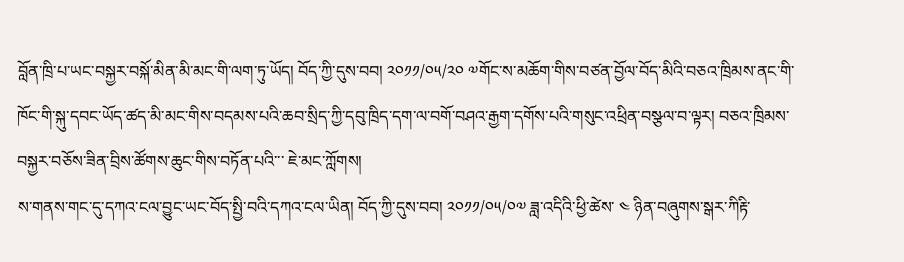བློན་ཁྲི་པ་ཡང་བསྐྱར་བསྐོ་མིན་མི་མང་གི་ལག་ཏུ་ཡོད། བོད་ཀྱི་དུས་བབ། ༢༠༡༡/༠༥/༢༠ ༧གོང་ས་མཆོག་གིས་བཙན་བྱོལ་བོད་མིའི་བཅའ་ཁྲིམས་ནང་གི་ཁོང་གི་སྐུ་དབང་ཡོད་ཚད་མི་མང་གིས་བདམས་པའི་ཆབ་སྲིད་ཀྱི་དབུ་ཁྲིད་དག་ལ་བགོ་བཤའ་རྒྱག་དགོས་པའི་གསུང་འཕྲིན་བསྩལ་བ་ལྟར། བཅའ་ཁྲིམས་བསྐྱར་བཅོས་ཟིན་བྲིས་ཚོགས་ཆུང་གིས་བཏོན་པའི་་་ ཇེ་མང་ཀློགས།
ས་གནས་གང་དུ་དཀའ་ངལ་བྱུང་ཡང་བོད་སྤྱི་བའི་དཀའ་ངལ་ཡིན། བོད་ཀྱི་དུས་བབ། ༢༠༡༡/༠༥/༠༧ ཟླ་འདིའི་ཕྱི་ཚེས་ ༤ ཉིན་བཞུགས་སྒར་ཀིརྟི་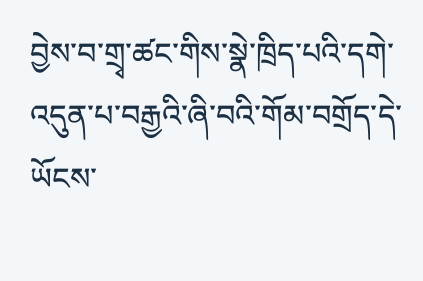བྱེས་བ་གྲྭ་ཚང་གིས་སྣེ་ཁྲིད་པའི་དགེ་འདུན་པ་བརྒྱའི་ཞི་བའི་གོམ་བགྲོད་དེ་ཡོངས་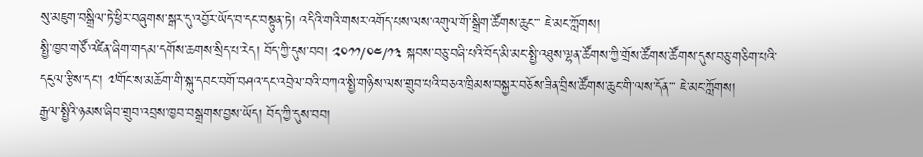སུ་མཇུག་བསྒྲིལ་ཏེ་ཕྱིར་བཞུགས་སྒར་དུ་འབྱོར་ཡོད་བ་དང་བསྟུན་ཏེ། འདིའི་གའི་གསར་འགོད་པས་ལས་འགུལ་གོ་སྒྲིག་ཚོགས་ཆུང་་་ ཇེ་མང་ཀློགས།
སྤྱི་ཁྱབ་གཙོ་འཛིན་ཞིག་གདམ་དགོས་ཆགས་སྲིད་པ་རེད། བོད་ཀྱི་དུས་བབ། ༢༠༡༡/༠༤/༡༣ སྐབས་བཅུ་བཞི་པའི་བོད་མི་མང་སྤྱི་འཐུས་ལྷན་ཚོགས་ཀྱི་གྲོས་ཚོགས་ཚོགས་དུས་བཅུ་གཅིག་པའི་དངུལ་རྩིས་དང་། ༧གོང་ས་མཆོག་གི་སྐུ་དབང་བགོ་བཤའ་དང་འབྲེལ་བའི་བཀའ་སྤྱི་གཉིས་ལས་གྲུབ་པའི་བཅའ་ཁྲིམས་བསྐྱར་བཅོས་ཟིན་བྲིས་ཚོགས་ཆུང་གི་ལས་དོན་་་ ཇེ་མང་ཀློགས།
རྒྱལ་སྤྱིའི་ཉམས་ཞིབ་གྲུབ་འབྲས་ཁྱབ་བསྒྲགས་བྱས་ཡོད། བོད་ཀྱི་དུས་བབ།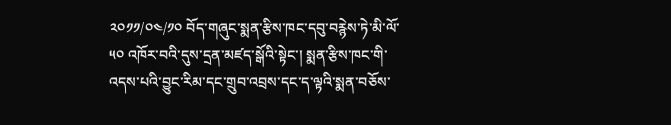༢༠༡༡/༠༤/༡༠ བོད་གཞུང་སྨན་རྩིས་ཁང་དབུ་བརྙེས་ཏེ་མི་ལོ་ ༥༠ འཁོར་བའི་དུས་དྲན་མཛད་སྒོའི་སྟེང་། སྨན་རྩིས་ཁང་གི་འདས་པའི་བྱུང་རིམ་དང་གྲུབ་འབྲས་དང་ད་ལྟའི་སྨན་བཅོས་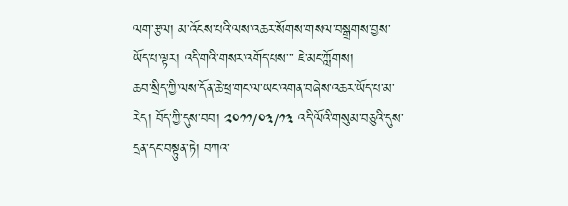ལག་རྩལ། མ་འོངས་པའི་ལས་འཆར་སོགས་གསལ་བསྒྲགས་བྱས་ཡོད་པ་ལྟར། འདི་གའི་གསར་འགོད་པས་་་ ཇེ་མང་ཀློགས།
ཆབ་སྲིད་ཀྱི་ལས་དོན་ཆེ་ཕྲ་གང་ལ་ཡང་འགན་བཞེས་འཆར་ཡོད་པ་མ་རེད། བོད་ཀྱི་དུས་བབ། ༢༠༡༡/༠༣/༡༣ འདི་ལོའི་གསུམ་བཅུའི་དུས་དྲན་དང་བསྟུན་ཏེ། བཀའ་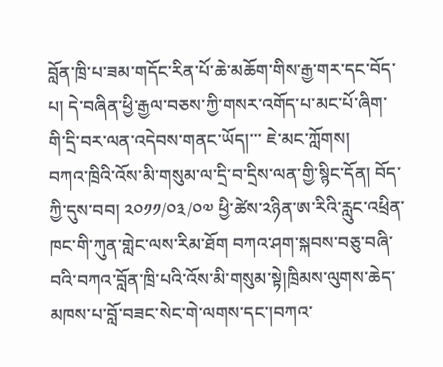བློན་ཁྲི་པ་ཟམ་གདོང་རིན་པོ་ཆེ་མཆོག་གིས་རྒྱ་གར་དང་བོད་པ། དེ་བཞིན་ཕྱི་རྒྱལ་བཅས་ཀྱི་གསར་འགོད་པ་མང་པོ་ཞིག་གི་དྲི་བར་ལན་འདེབས་གནང་ཡོད།་་་ ཇེ་མང་ཀློགས།
བཀའ་ཁྲིའི་འོས་མི་གསུམ་ལ་དྲི་བ་དྲིས་ལན་གྱི་སྙིང་དོན། བོད་ཀྱི་དུས་བབ། ༢༠༡༡/༠༣/༠༧ ཕྱི་ཚེས་༢ཉིན་ཨ་རིའི་རླུང་འཕྲིན་ཁང་གི་ཀུན་གླེང་ལས་རིམ་ཐོག བཀའ་ཤག་སྐབས་བཅུ་བཞི་བའི་བཀའ་བློན་ཁྲི་པའི་འོས་མི་གསུམ་སྟེ།ཁྲིམས་ལུགས་ཆེད་མཁས་པ་བློ་བཟང་སེང་གེ་ལགས་དང་།བཀའ་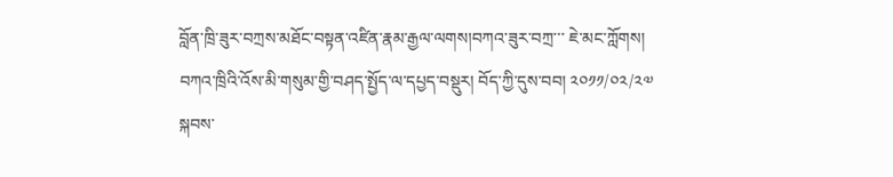བློན་ཁྲི་ཟུར་བཀྲས་མཐོང་བསྟན་འཛིན་རྣམ་རྒྱལ་ལགས།བཀའ་ཟུར་བཀྲ་་་ ཇེ་མང་ཀློགས།
བཀའ་ཁྲིའི་འོས་མི་གསུམ་གྱི་བཤད་སྤྱོད་ལ་དཔྱད་བསྡུར། བོད་ཀྱི་དུས་བབ། ༢༠༡༡/༠༢/༢༧ སྐབས་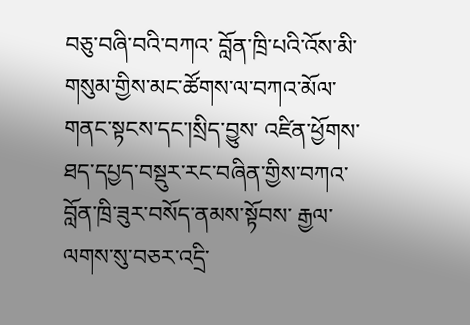བཅུ་བཞི་བའི་བཀའ་ བློན་ཁྲི་པའི་འོས་མི་གསུམ་གྱིས་མང་ཚོགས་ལ་བཀའ་མོལ་གནང་སྟངས་དང་།སྲིད་བྱུས་ འཛིན་ཕྱོགས་ཐད་དཔྱད་བསྡུར་རང་བཞིན་གྱིས་བཀའ་བློན་ཁྲི་ཟུར་བསོད་ནམས་སྟོབས་ རྒྱལ་ལགས་སུ་བཅར་འདྲི་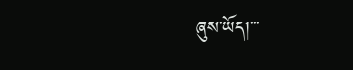ཞུས་ཡོད།་་་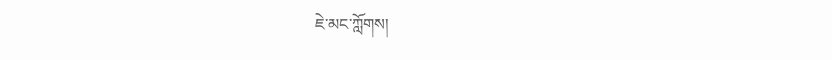ཇེ་མང་ཀློགས།